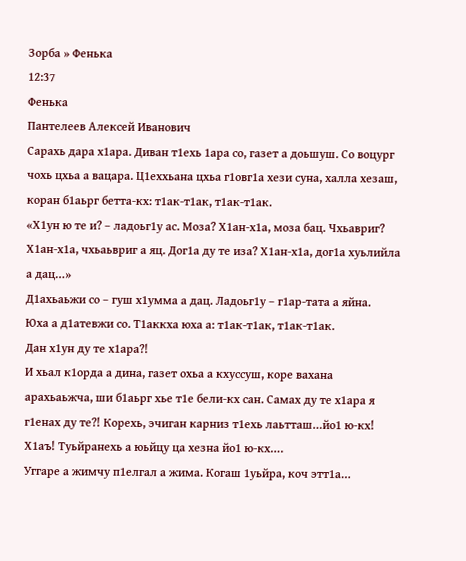Зорба » Фенька
12:37
Фенька
Пантелеев Алексей Иванович
Сарахь дара х1ара. Диван т1ехь 1ара со, газет а доьшуш. Со воцург чохь цхьа а вацара. Ц1еххьана цхьа г1овг1а хези суна, халла хезаш, коран б1аьрг бетта-кх: т1ак-т1ак, т1ак-т1ак.
«Х1ун ю те и? – ладоьг1у ас. Моза? Х1ан-х1а, моза бац. Чхьавриг? Х1ан-х1а, чхьаьвриг а яц. Дог1а ду те иза? Х1ан-х1а, дог1а хуьлийла а дац…»
Д1ахьаьжи со – гуш х1умма а дац. Ладоьг1у – г1ар-тата а яйна.
Юха а д1атевжи со. Т1аккха юха а: т1ак-т1ак, т1ак-т1ак.
Дан х1ун ду те х1ара?!
И хьал к1орда а дина, газет охьа а кхуссуш, коре вахана арахьаьжча, ши б1аьрг хье т1е бели-кх сан. Самах ду те х1ара я г1енах ду те?! Корехь, эчиган карниз т1ехь лаьтташ…йо1 ю-кх! Х1аъ! Туьйранехь а юьйцу ца хезна йо1 ю-кх….
Уггаре а жимчу п1елгал а жима. Когаш 1уьйра, коч этт1а…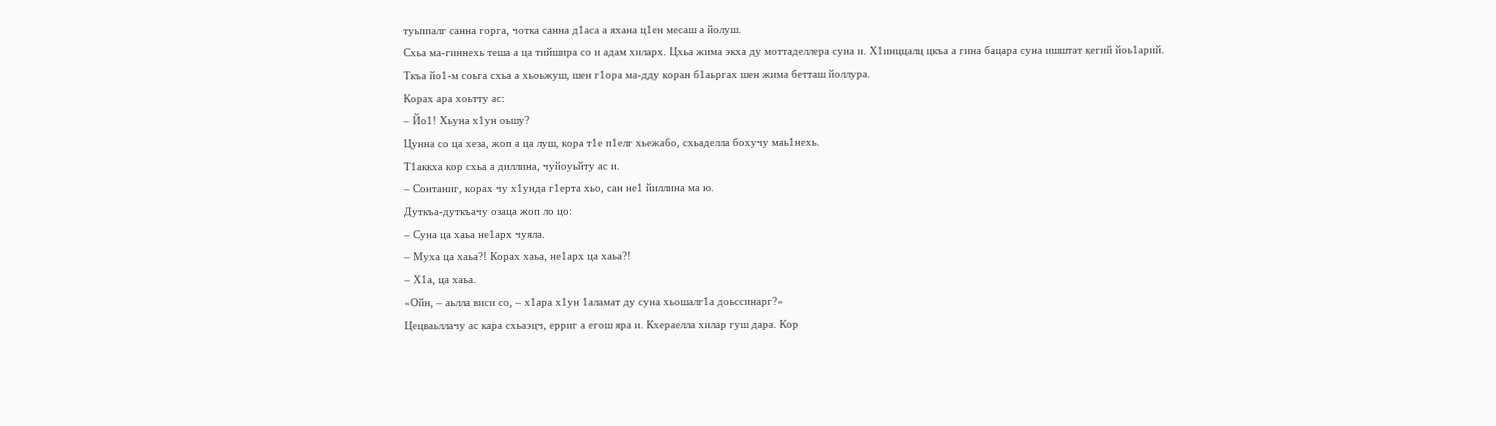туьппалг санна горга, чотка санна д1аса а яхана ц1ен месаш а йолуш.
Схьа ма-гиннехь теша а ца тийшира со и адам хиларх. Цхьа жима экха ду моттаделлера суна и. Х1инццалц цкъа а гина бацара суна ишштат кегий йоь1арий.
Ткъа йо1-м соьга схьа а хьоьжуш, шен г1ора ма-дду коран б1аьргах шен жима бетташ йоллура.
Корах ара хоьтту ас:
– Йо1! Хьуна х1ун оьшу?
Цунна со ца хеза, жоп а ца луш, кора т1е п1елг хьежабо, схьаделла бохучу маь1нехь.
Т1аккха кор схьа а диллина, чуйоуьйту ас и.
– Сонтаниг, корах чу х1унда г1ерта хьо, сан не1 йиллина ма ю.
Дуткъа-дуткъачу озаца жоп ло цо:
– Суна ца хаьа не1арх чуяла.
– Муха ца хаьа?! Корах хаьа, не1арх ца хаьа?!
– Х1а, ца хаьа.
«Ойн, – аьлла виси со, – х1ара х1ун 1аламат ду суна хьошалг1а доьссинарг?»
Цецваьллачу ас кара схьаэцч, ерриг а егош яра и. Кхераелла хилар гуш дара. Кор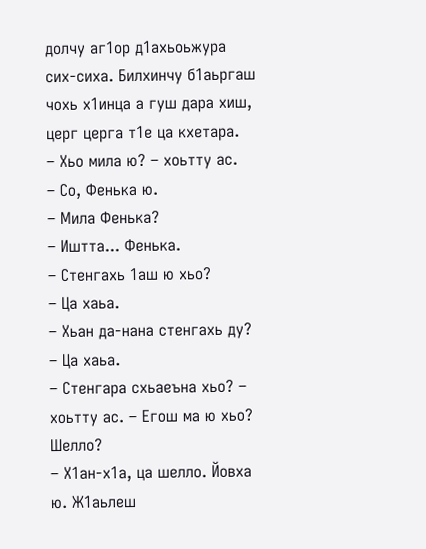долчу аг1ор д1ахьоьжура сих-сиха. Билхинчу б1аьргаш чохь х1инца а гуш дара хиш, церг церга т1е ца кхетара.
– Хьо мила ю? – хоьтту ас.
– Со, Фенька ю.
– Мила Фенька?
– Иштта... Фенька.
– Стенгахь 1аш ю хьо?
– Ца хаьа.
– Хьан да-нана стенгахь ду?
– Ца хаьа.
– Стенгара схьаеъна хьо? – хоьтту ас. – Егош ма ю хьо? Шелло?
– Х1ан-х1а, ца шелло. Йовха ю. Ж1аьлеш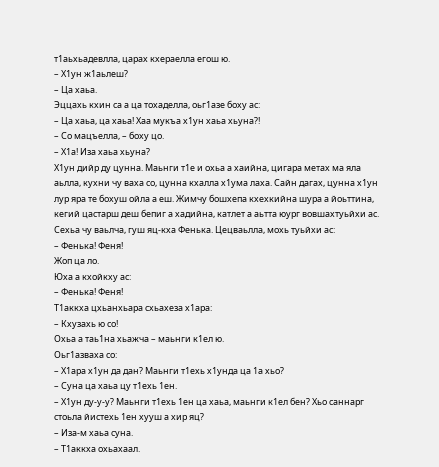т1аьхьадевлла, царах кхераелла егош ю.
– Х1ун ж1аьлеш?
– Ца хаьа.
Эццахь кхин са а ца тохаделла, оьг1азе боху ас:
– Ца хаьа, ца хаьа! Хаа мукъа х1ун хаьа хьуна?!
– Со мацъелла, – боху цо.
– Х1а! Иза хаьа хьуна?
Х1ун дийр ду цунна. Маьнги т1е и охьа а хаийна, цигара метах ма яла аьлла, кухни чу ваха со, цунна кхалла х1ума лаха. Сайн дагах, цунна х1ун лур яра те бохуш ойла а еш. Жимчу бошхепа кхехкийна шура а йоьттина, кегий цастарш деш бепиг а хадийна, катлет а аьтта юург вовшахтуьйхи ас.
Сехьа чу ваьлча, гуш яц-кха Фенька. Цецваьлла, мохь туьйхи ас:
– Фенька! Феня!
Жоп ца ло.
Юха а кхойкху ас:
– Фенька! Феня!
Т1аккха цхьанхьара схьахеза х1ара:
– Кхузахь ю со!
Охьа а таь1на хьажча – маьнги к1ел ю.
Оьг1азваха со:
– Х1ара х1ун да дан? Маьнги т1ехь х1унда ца 1а хьо?
– Суна ца хаьа цу т1ехь 1ен.
– Х1ун ду-у-у? Маьнги т1ехь 1ен ца хаьа, маьнги к1ел бен? Хьо саннарг стоьла йистехь 1ен хууш а хир яц?
– Иза-м хаьа суна.
– Т1аккха охьахаал.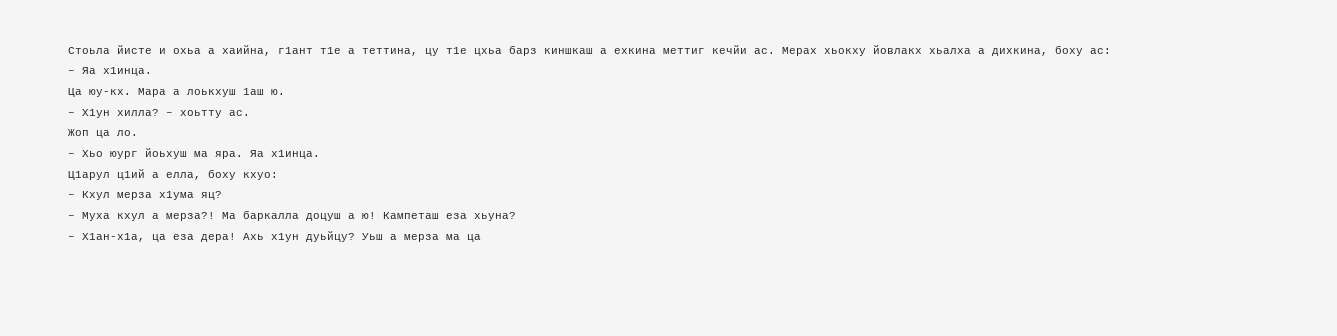Стоьла йисте и охьа а хаийна, г1ант т1е а теттина, цу т1е цхьа барз киншкаш а ехкина меттиг кечйи ас. Мерах хьокху йовлакх хьалха а дихкина, боху ас:
– Яа х1инца.
Ца юу-кх. Мара а лоькхуш 1аш ю.
– Х1ун хилла? – хоьтту ас.
Жоп ца ло.
– Хьо юург йоьхуш ма яра. Яа х1инца.
Ц1арул ц1ий а елла, боху кхуо:
– Кхул мерза х1ума яц?
– Муха кхул а мерза?! Ма баркалла доцуш а ю! Кампеташ еза хьуна?
– Х1ан-х1а, ца еза дера! Ахь х1ун дуьйцу? Уьш а мерза ма ца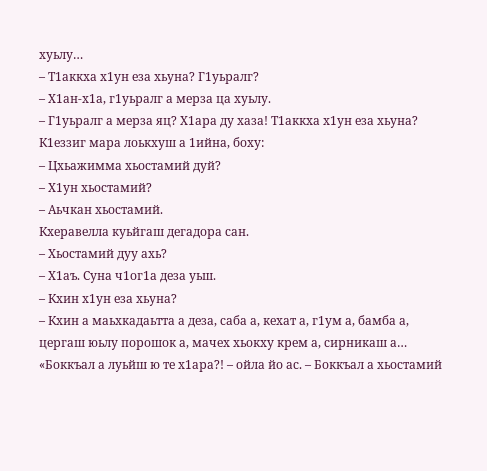хуьлу…
– Т1аккха х1ун еза хьуна? Г1уьралг?
– Х1ан-х1а, г1уьралг а мерза ца хуьлу.
– Г1уьралг а мерза яц? Х1ара ду хаза! Т1аккха х1ун еза хьуна?
К1еззиг мара лоькхуш а 1ийна, боху:
– Цхьажимма хьостамий дуй?
– Х1ун хьостамий?
– Аьчкан хьостамий.
Кхеравелла куьйгаш дегадора сан.
– Хьостамий дуу ахь?
– Х1аъ. Суна ч1ог1а деза уьш.
– Кхин х1ун еза хьуна?
– Кхин а маьхкадаьтта а деза, саба а, кехат а, г1ум а, бамба а, цергаш юьлу порошок а, мачех хьокху крем а, сирникаш а…
«Боккъал а луьйш ю те х1ара?! – ойла йо ас. – Боккъал а хьостамий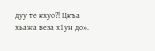дуу те кхуо?! Цкъа хьажа веза х1ун до».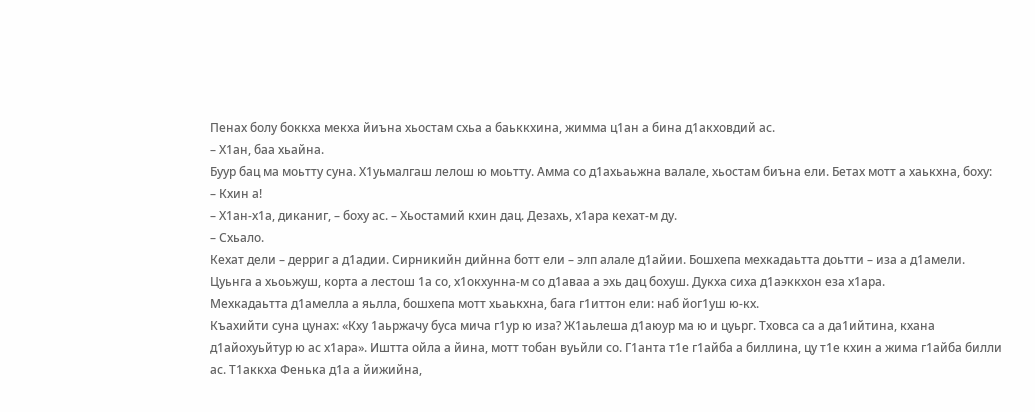Пенах болу боккха мекха йиъна хьостам схьа а баьккхина, жимма ц1ан а бина д1акховдий ас.
– Х1ан, баа хьайна.
Буур бац ма моьтту суна. Х1уьмалгаш лелош ю моьтту. Амма со д1ахьаьжна валале, хьостам биъна ели. Бетах мотт а хаькхна, боху:
– Кхин а!
– Х1ан-х1а, диканиг, – боху ас. – Хьостамий кхин дац. Дезахь, х1ара кехат-м ду.
– Схьало.
Кехат дели – дерриг а д1адии. Сирникийн дийнна ботт ели – элп алале д1айии. Бошхепа мехкадаьтта доьтти – иза а д1амели.
Цуьнга а хьоьжуш, корта а лестош 1а со, х1окхунна-м со д1аваа а эхь дац бохуш. Дукха сиха д1аэккхон еза х1ара.
Мехкадаьтта д1амелла а яьлла, бошхепа мотт хьаькхна, бага г1иттон ели: наб йог1уш ю-кх.
Къахийти суна цунах: «Кху 1аьржачу буса мича г1ур ю иза? Ж1аьлеша д1аюур ма ю и цуьрг. Тховса са а да1ийтина, кхана д1айохуьйтур ю ас х1ара». Иштта ойла а йина, мотт тобан вуьйли со. Г1анта т1е г1айба а биллина, цу т1е кхин а жима г1айба билли ас. Т1аккха Фенька д1а а йижийна,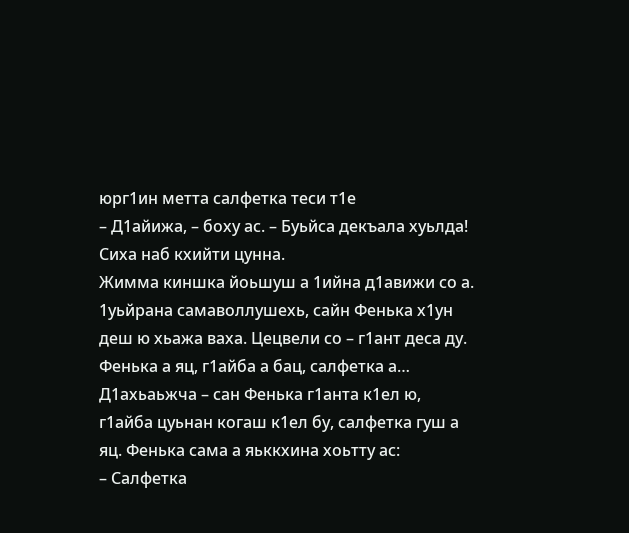юрг1ин метта салфетка теси т1е
– Д1айижа, – боху ас. – Буьйса декъала хуьлда!
Сиха наб кхийти цунна.
Жимма киншка йоьшуш а 1ийна д1авижи со а.
1уьйрана самаволлушехь, сайн Фенька х1ун деш ю хьажа ваха. Цецвели со – г1ант деса ду. Фенька а яц, г1айба а бац, салфетка а… Д1ахьаьжча – сан Фенька г1анта к1ел ю, г1айба цуьнан когаш к1ел бу, салфетка гуш а яц. Фенька сама а яьккхина хоьтту ас:
– Салфетка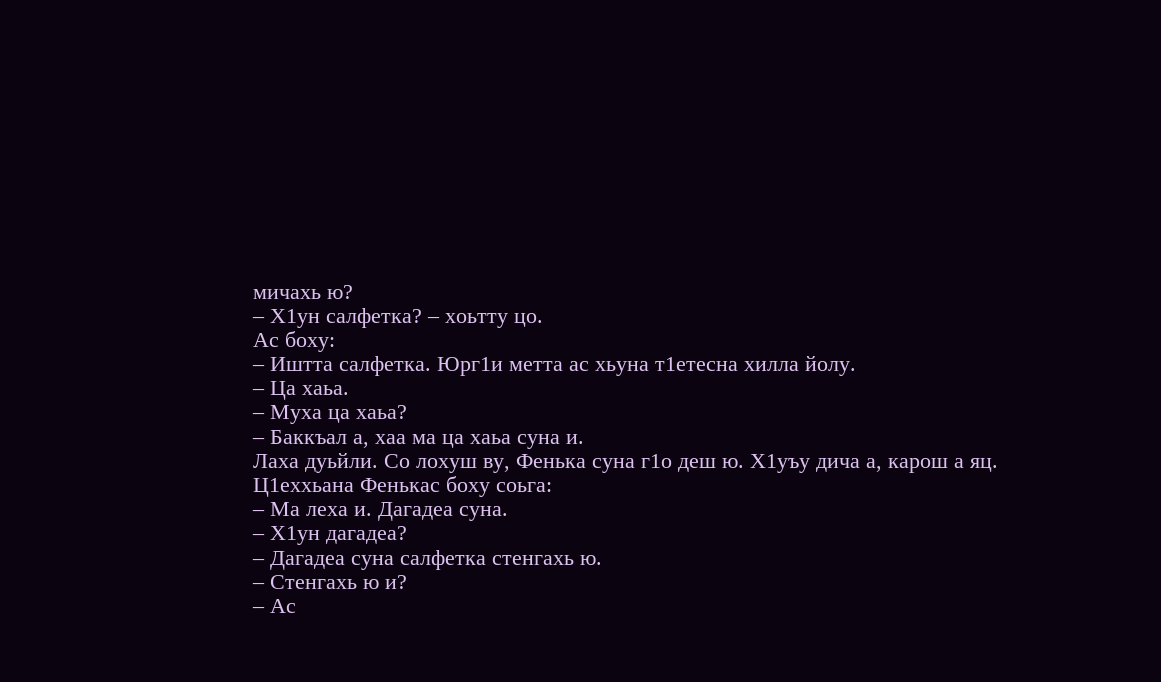мичахь ю?
– Х1ун салфетка? – хоьтту цо.
Ас боху:
– Иштта салфетка. Юрг1и метта ас хьуна т1етесна хилла йолу.
– Ца хаьа.
– Муха ца хаьа?
– Баккъал а, хаа ма ца хаьа суна и.
Лаха дуьйли. Со лохуш ву, Фенька суна г1о деш ю. Х1уъу дича а, карош а яц.
Ц1еххьана Фенькас боху соьга:
– Ма леха и. Дагадеа суна.
– Х1ун дагадеа?
– Дагадеа суна салфетка стенгахь ю.
– Стенгахь ю и?
– Ас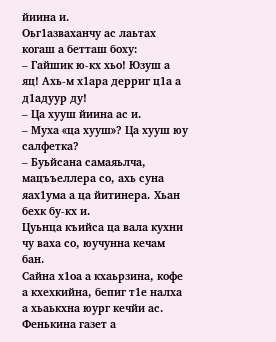йиина и.
Оьг1азваханчу ас лаьтах когаш а бетташ боху:
– Гайшик ю-кх хьо! Юзуш а яц! Ахь-м х1ара дерриг ц1а а д1адуур ду!
– Ца хууш йиина ас и.
– Муха «ца хууш»? Ца хууш юу салфетка?
– Буьйсана самаяьлча, мацъъеллера со, ахь суна яах1ума а ца йитинера. Хьан бехк бу-кх и.
Цуьнца къийса ца вала кухни чу ваха со, юучунна кечам бан.
Сайна х1оа а кхаьрзина, кофе а кхехкийна, бепиг т1е налха а хьаькхна юург кечйи ас. Фенькина газет а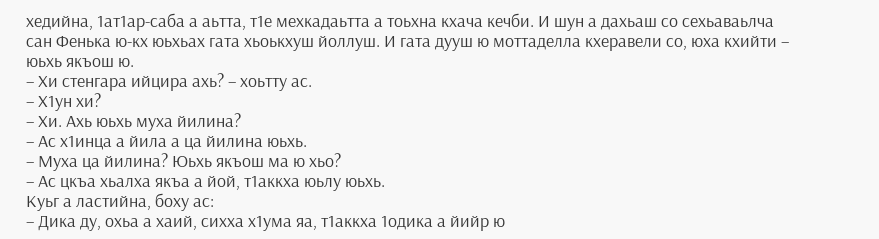хедийна, 1ат1ар-саба а аьтта, т1е мехкадаьтта а тоьхна кхача кечби. И шун а дахьаш со сехьаваьлча сан Фенька ю-кх юьхьах гата хьоькхуш йоллуш. И гата дууш ю моттаделла кхеравели со, юха кхийти – юьхь якъош ю.
– Хи стенгара ийцира ахь? – хоьтту ас.
– Х1ун хи?
– Хи. Ахь юьхь муха йилина?
– Ас х1инца а йила а ца йилина юьхь.
– Муха ца йилина? Юьхь якъош ма ю хьо?
– Ас цкъа хьалха якъа а йой, т1аккха юьлу юьхь.
Куьг а ластийна, боху ас:
– Дика ду, охьа а хаий, сихха х1ума яа, т1аккха 1одика а йийр ю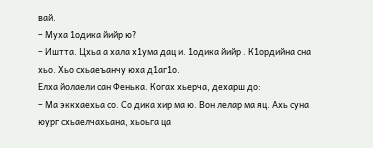вай.
– Муха 1одика йийр ю?
– Иштта. Цхьа а хала х1ума дац и. 1одика йийр . К1ордийна сна хьо. Хьо схьаеъанчу юха д1аг1о.
Елха йолаели сан Фенька. Когах хьерча, дехарш до:
– Ма эккхаехьа со. Со дика хир ма ю. Вон лелар ма яц. Ахь суна юург схьаелчахьана, хьоьга ца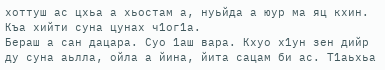хоттуш ас цхьа а хьостам а, нуьйда а юур ма яц кхин.
Къа хийти суна цунах ч1ог1а.
Бераш а сан дацара. Суо 1аш вара. Кхуо х1ун зен дийр ду суна аьлла, ойла а йина, йита сацам би ас. Т1аьхьа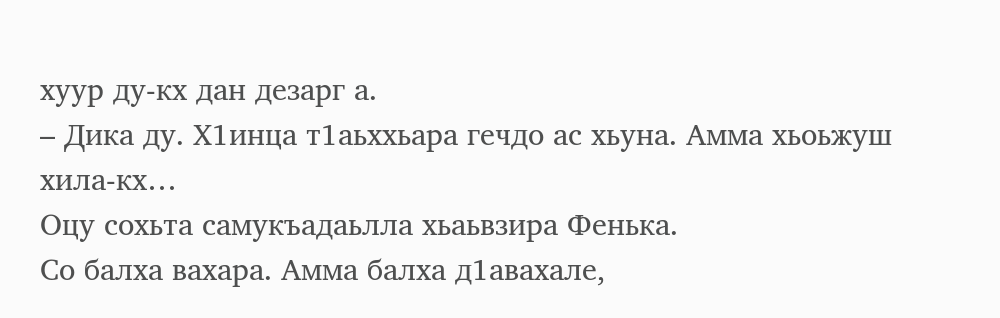хуур ду-кх дан дезарг а.
– Дика ду. Х1инца т1аьххьара гечдо ас хьуна. Амма хьоьжуш хила-кх…
Оцу сохьта самукъадаьлла хьаьвзира Фенька.
Со балха вахара. Амма балха д1авахале,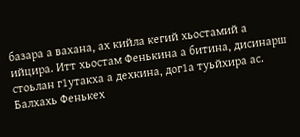базара а вахана, ах кийла кегий хьостамий а ийцира. Итт хьостам Фенькина а битина, дисинарш стоьлан г1утакха а дехкина, дог1а туьйхира ас.
Балхахь Фенькех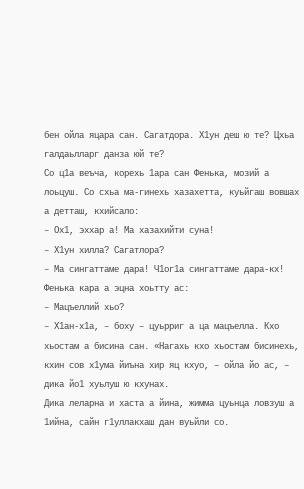бен ойла яцара сан. Сагатдора. Х1ун деш ю те? Цхьа галдаьлларг данза юй те?
Со ц1а веъча, корехь 1ара сан Фенька, мозий а лоьцуш. Со схьа ма-гинехь хазахетта, куьйгаш вовшах а детташ, кхийсало:
– Ох1, эххар а! Ма хазахийти суна!
– Х1ун хилла? Сагатлора?
– Ма сингаттаме дара! Ч1ог1а сингаттаме дара-кх!
Фенька кара а эцна хоьтту ас:
– Мацъеллий хьо?
– Х1ан-х1а, – боху – цуьрриг а ца мацъелла. Кхо хьостам а бисина сан. «Нагахь кхо хьостам бисинехь, кхин сов х1ума йиъна хир яц кхуо, – ойла йо ас, – дика йо1 хуьлуш ю кхунах.
Дика леларна и хаста а йина, жимма цуьнца ловзуш а 1ийна, сайн г1уллакхаш дан вуьйли со.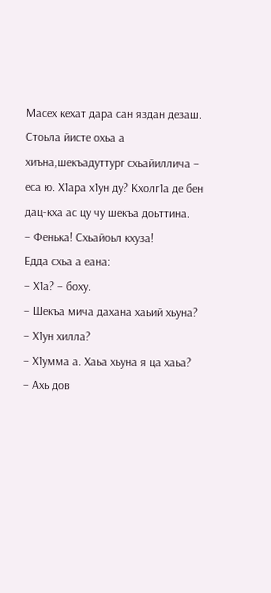Масех кехат дара сан яздан дезаш. Стоьла йисте охьа а хиъна,шекъадуттург схьайиллича – еса ю. Х1ара х1ун ду? Кхолг1а де бен дац-кха ас цу чу шекъа доьттина.
– Фенька! Схьайоьл кхуза!
Едда схьа а еана:
– Х1а? – боху.
– Шекъа мича дахана хаьий хьуна?
– Х1ун хилла?
– Х1умма а. Хаьа хьуна я ца хаьа?
– Ахь дов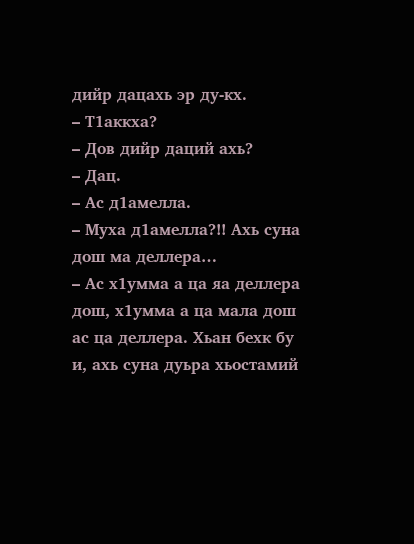дийр дацахь эр ду-кх.
– Т1аккха?
– Дов дийр даций ахь?
– Дац.
– Ас д1амелла.
– Муха д1амелла?!! Ахь суна дош ма деллера…
– Ас х1умма а ца яа деллера дош, х1умма а ца мала дош ас ца деллера. Хьан бехк бу и, ахь суна дуьра хьостамий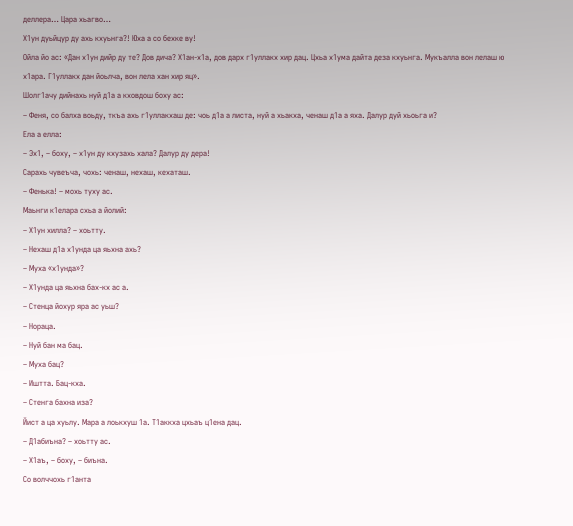деллера… Цара хьагво…
Х1ун дуьйцур ду ахь кхуьнга?! Юха а со бехке ву!
Ойла йо ас: «Дан х1ун дийр ду те? Дов дича? Х1ан-х1а, дов дарх г1уллакх хир дац. Цхьа х1ума дайта деза кхуьнга. Мукъалла вон лелаш ю х1ара. Г1уллакх дан йоьлча, вон лела хан хир яц».
Шолг1ачу дийнахь нуй д1а а кховдош боху ас:
– Феня, со балха воьду, ткъа ахь г1уллакхаш де: чоь д1а а листа, нуй а хьакха, ченаш д1а а яха. Далур дуй хьоьга и?
Ела а елла:
– Эх1, – боху, – х1ун ду кхузахь хала? Далур ду дера!
Сарахь чувеъча, чохь: ченаш, нехаш, кехаташ.
– Фенька! – мохь туху ас.
Маьнги к1елара схьа а йолий:
– Х1ун хилла? – хоьтту.
– Нехаш д1а х1унда ца яьхна ахь?
– Муха «х1унда»?
– Х1унда ца яьхна бах-кх ас а.
– Стенца йохур яра ас уьш?
– Нораца.
– Нуй бан ма бац.
– Муха бац?
– Иштта. Бац-кха.
– Стенга бахна иза?
Йист а ца хуьлу. Мара а лоькхуш 1а. Т1аккха цхьаъ ц1ена дац.
– Д1абиъна? – хоьтту ас.
– Х1аъ, – боху, – биъна.
Со волччохь г1анта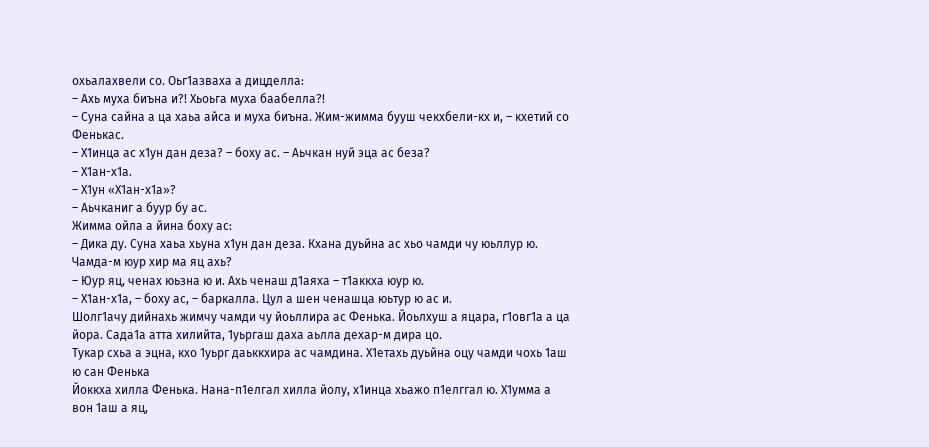охьалахвели со. Оьг1азваха а дицделла:
– Ахь муха биъна и?! Хьоьга муха баабелла?!
– Суна сайна а ца хаьа айса и муха биъна. Жим-жимма бууш чекхбели-кх и, – кхетий со Фенькас.
– Х1инца ас х1ун дан деза? – боху ас. – Аьчкан нуй эца ас беза?
– Х1ан-х1а.
– Х1ун «Х1ан-х1а»?
– Аьчканиг а буур бу ас.
Жимма ойла а йина боху ас:
– Дика ду. Суна хаьа хьуна х1ун дан деза. Кхана дуьйна ас хьо чамди чу юьллур ю. Чамда-м юур хир ма яц ахь?
– Юур яц, ченах юьзна ю и. Ахь ченаш д1аяха – т1аккха юур ю.
– Х1ан-х1а, – боху ас, – баркалла. Цул а шен ченашца юьтур ю ас и.
Шолг1ачу дийнахь жимчу чамди чу йоьллира ас Фенька. Йоьлхуш а яцара, г1овг1а а ца йора. Сада1а атта хилийта, 1уьргаш даха аьлла дехар-м дира цо.
Тукар схьа а эцна, кхо 1уьрг даьккхира ас чамдина. Х1етахь дуьйна оцу чамди чохь 1аш ю сан Фенька
Йоккха хилла Фенька. Нана-п1елгал хилла йолу, х1инца хьажо п1елггал ю. Х1умма а вон 1аш а яц,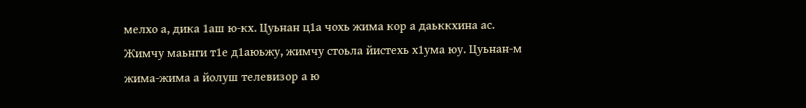мелхо а, дика 1аш ю-кх. Цуьнан ц1а чохь жима кор а даьккхина ас. Жимчу маьнги т1е д1аюьжу, жимчу стоьла йистехь х1ума юу. Цуьнан-м жима-жима а йолуш телевизор а ю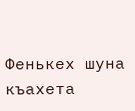Фенькех шуна къахета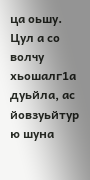ца оьшу. Цул а со волчу хьошалг1а дуьйла, ас йовзуьйтур ю шуна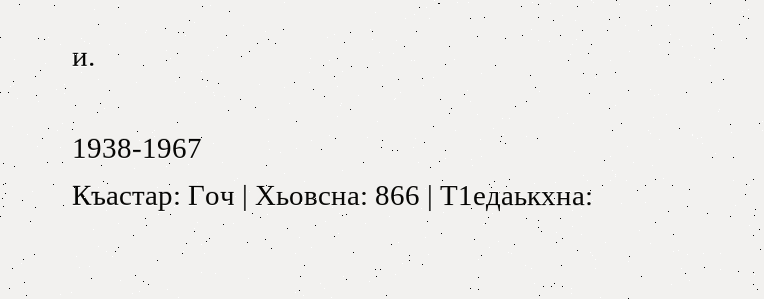и.

1938-1967
Къастар: Гоч | Хьовсна: 866 | Т1едаькхна: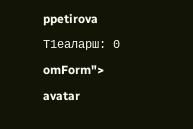ppetirova
Т1еаларш: 0
omForm">
avatar